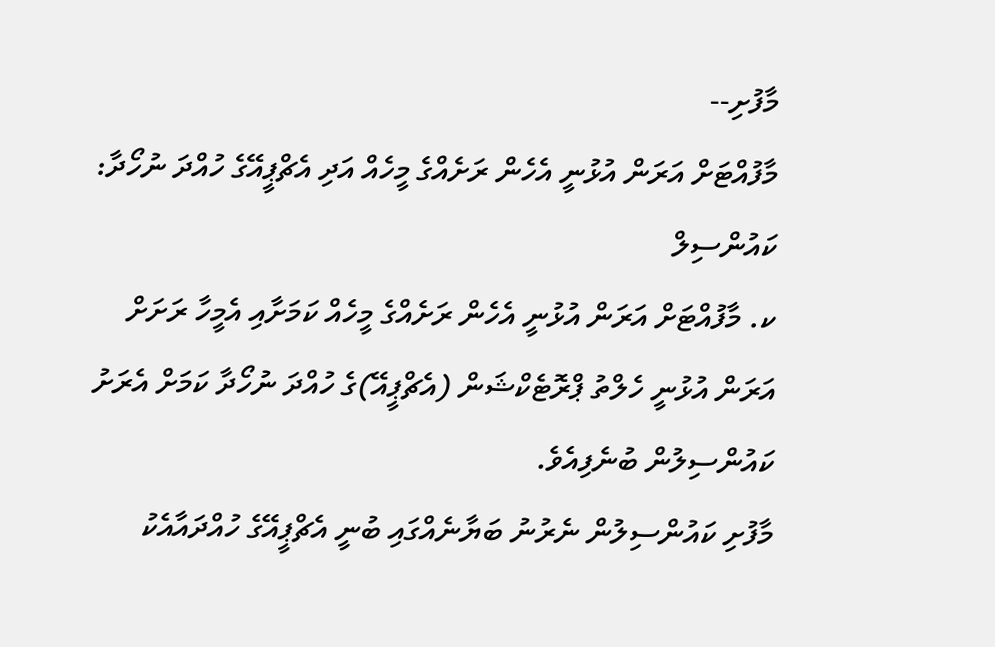މާފުށި--
މާފުއްޓަށް އަރަން އުޅުނީ އެހެން ރަށެއްގެ މީހެއް އަދި އެޗްޕީއޭގެ ހުއްދަ ނުހޯދާ: ކައުންސިލް
ކ. މާފުއްޓަށް އަރަން އުޅުނީ އެހެން ރަށެއްގެ މީހެއް ކަމަށާއި އެމީހާ ރަށަށް އަރަން އުޅުނީ ހެލްތު ޕްރޮޓެކްޝަން (އެޗްޕީއޭ)ގެ ހުއްދަ ނުހޯދާ ކަމަށް އެރަށު ކައުންސިލުން ބުނެފިއެވެ.
މާފުށި ކައުންސިލުން ނެރުނު ބަޔާނެއްގައި ބުނީ އެޗްޕީއޭގެ ހުއްދައާއެކު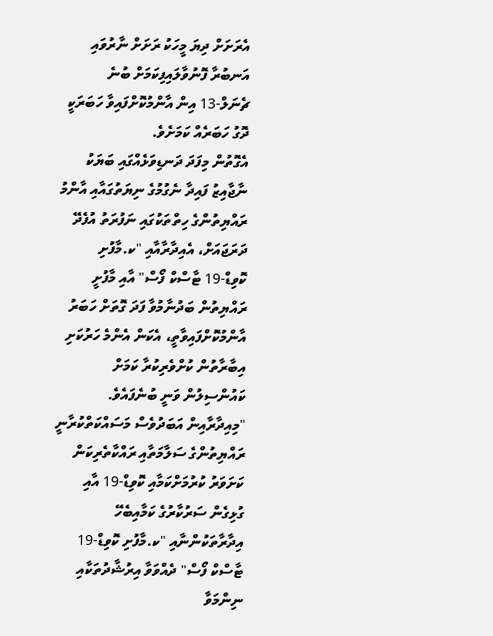އެރަށަށް ދިޔަ މީހަކު ރަށަށް ނާރުވައި އަނބުރާ ފޮނުވާލައިފިކަމަށް ބުނެ ޗެނަލް-13 އިން އާންމުކޮށްފައިވާ ހަބަރަކީ ދޮގު ހަބަރެއް ކަމަށެވެ.
އެގޮތުން މިފަދަ ދަނޑިވަޅެއްގައި ބަޔަކު ނާޖާއިޒު ފައިދާ ނެގުމުގެ ނިޔަތުގައާއި އާންމު ރައްޔިތުންގެ ހިތްތަކުގައި ނަފުރަތު އުފެދޭ ދަރަޖައަށް، އެއިދާރާއާއި "ކ.މާފުށި ކޮވިޑް-19 ޓާސްކް ފޯސް" އާއި މާފުށީ ރައްޔިތުން ބަދުނާމުވާ ފަދަ ގޮތަށް ހަބަރު އާންމުކޮށްފައިވާތީ، އެކަން އެންމެ ހަރުކަށި އިބާރާތުން ކުށްވެރިކުރާ ކަމަށް ކައުންސިލުން ވަނީ ބުނެފައެވެ.
"މިއިދާރާއިން އަބަދުވެސް މަސައްކަތްކުރާނީ ރައްޔިތުންގެ ސަލާމަތާއި ރައްކާތެރިކަން ކަށަވަރު ކުރުމަށްކަމާއި ކޮވިޑް-19 އާއި ގުޅިގެން ސަރުކާރުގެ ކަމާއިބެހޭ އިދާރާތަކުންނާއި "ކ.މާފުށި ކޮވިޑް-19 ޓާސްކް ފޯސް" ދެއްވަވާ އިރުޝާދުތަކާއި ނިންމަވާ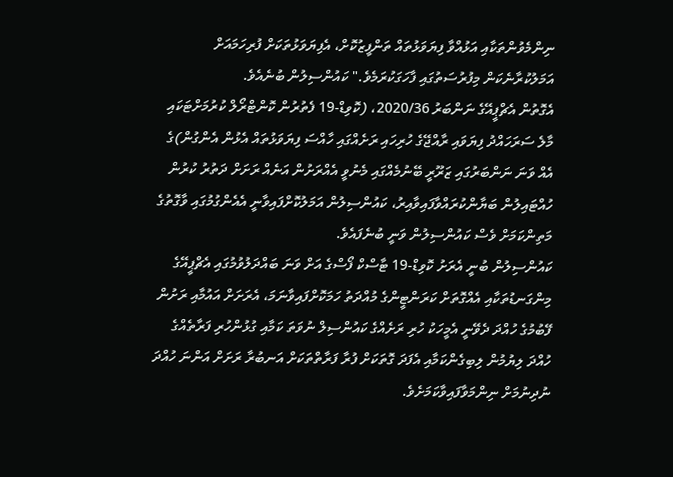ނިންމެވުންތަކާއި އަޅުއްވާ ފިޔަވަޅުތައް ތަންފީޒުކޮށް، އެފިޔަވަޅުތަކަށް ފުރިހަމައަށް އަމަލުކުރާނެކަން މިފުރުސަތުގައި ފާހަގަކުރަމެވެ." ކައުންސިލުން ބުނެއެވެ.
އެގޮތުން އެޗްޕީއޭގެ ނަންބަރު 2020/36، (ކޮވިޑް-19 ފެތުރުން ކޮންޓްރޯލް ކުރުމަށްޓަކައި މާލެ ސަރަހައްދު ފިޔަވައި ރާއްޖޭގެ ހުރިހައި ރަށެއްގައި ހާއްސަ ފިޔަވަޅުތައް އެޅުން އެންގުން)ގެ އެއް ވަނަ ނަންބަރުގައި ޒަރޫރީ ބޭނުމެއްގައި މެނުވީ އެއްރަށުން އަނެއް ރަށަށް ދަތުރު ކުރުން ހުއްޓައިލުން ބަޔާންކުރައްވާފައިވާއިރު، ކައުންސިލުން އަމަލުކޮށްފައިވާނީ އެއެންގުމުގައި ވާގޮތުގެ މަތިންކަމަށް ވެސް ކައުންސިލުން ވަނީ ބުނެފައެވެ.
ކައުންސިލުން ބުނީ އެރަށު ކޮވިޑް-19 ޓާސްކް ފޯސްގެ އަށް ވަނަ ބައްދަލުވުމުގައި އެޗްޕީއޭގެ މިންގަނޑުތަކާއި އެއްގޮތަށް ކަރަންޓީންގެ މުއްދަތު ހަމަކޮށްފައިވާނަމަ، އެރަށަށް އައުމާއި ރަށުން ފޭބުމުގެ ހުއްދަ ދެވޭނީ އެމީހަކު ހުރި ރަށެއްގެ ކައުންސިލް ނުވަތަ ކަމާއި ގުޅުންހުރި ފަރާތެއްގެ ހުއްދަ ލިޔުމުން ލިބިގެންކަމާއި އެފަދަ ގޮތަކަށް ފުރާ ފަރާތްތަކަށް އަނބުރާ ރަށަށް އަންނަ ހުއްދަ ނުދިނުމަށް ނިންމަވާފައިވާކަމަށެވެ.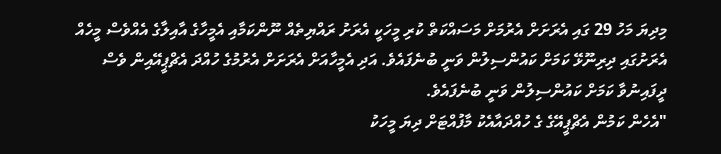މިދިޔަ މަހު 29 ގައި އެރަށަށް އެރުމަށް މަސައްކަތް ކުރި މީހަކީ އެރަށު ރައްޔިތެއް ނޫންކަމާއި އެމީހާގެ އާއިލާގެ އެއްވެސް މީހެއް އެރަށުގައި ދިރިނޫޅޭ ކަމަށް ކައުންސިލުން ވަނީ ބުނެފައެވެ. އަދި އެމީހާއަށް އެރަށަށް އެރުމުގެ ހުއްދަ އެޗްޕީއޭއިން ވެސް ދީފައިނުވާ ކަމަށް ކައުންސިލުން ވަނީ ބުނެފައެވެ.
"އެހެން ކަމުން އެޗްޕީއޭގެ ގެ ހުއްދައާއެކު މާފުއްޓަށް ދިޔަ މީހަކު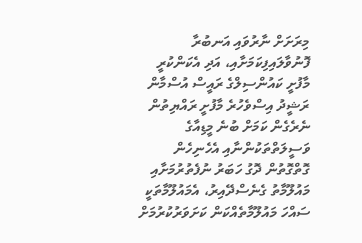މިރަށަށް ނާރުވައި އަނބުރާ ފޮނުވާލައިފިކަމަށާއި، އަދި އެކަންކުރީ މާފުށީ ކައުންސިލްގެ ރައީސް އުސްމާން ރަޝީދު އިސްވެހުރެ މާފުށީ ރައްޔިތުން ނެރެގެން ކަމަށް ބުނެ މީޑިއާގެ ވަސީލަތްތަކުންނާއި އެހެނިހެން ގޮތްގޮތުން ދޮގު ހަބަރު ނުފެތުރުމަށާއި މައުލޫމާތު ގެނެސްދޭއިރު، އެމައުލޫމާތަކީ ސައްހަ މައުލޫމާތެއްކަން ކަށަވަރުކުރުމަށް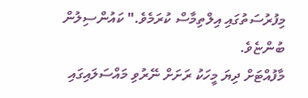މިފުރުސަތުގައި އިލްތިމާސް ކުރަމެވެ." ކައުންސިލުން ބުންޏެވެ.
މާފުއްޓަށް ދިޔަ މީހަކު ރަށަށް ނޭރުވި މައްސަލައިގައި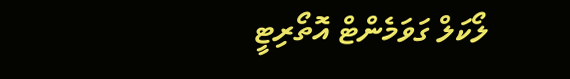ލޯކަލް ގަވަމެންޓް އޮތޯރިޓީ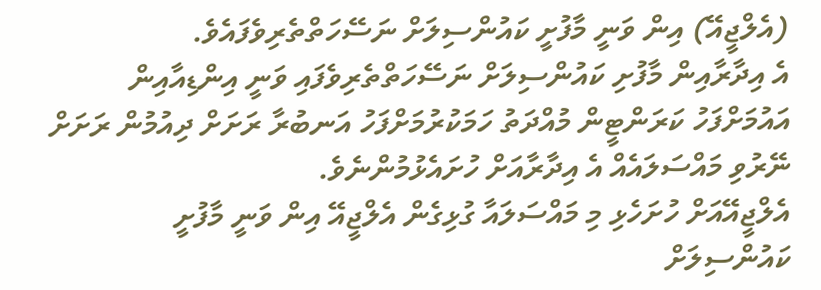(އެލްޖީއޭ) އިން ވަނީ މާފުށީ ކައުންސިލަށް ނަސޭހަތްތެރިވެފައެވެ.
އެ އިދާރާއިން މާފުށި ކައުންސިލަށް ނަސޭހަތްތެރިވެފައި ވަނީ އިންޑިއާއިން އައުމަށްފަހު ކަރަންޓީން މުއްދަތު ހަމަކުރުމަށްފަހު އަނބުރާ ރަށަށް ދިއުމުން ރަށަށް ނޭރުވި މައްސަލައެއް އެ އިދާރާއަށް ހުށައެޅުމުންނެވެ.
އެލްޖީއޭއަށް ހުށަހެޅި މި މައްސަލައާ ގުޅިގެން އެލްޖީއޭ އިން ވަނީ މާފުށީ ކައުންސިލަށް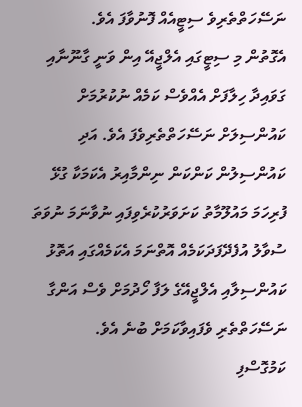ނަސޭހަތްތެރިވެ ސިޓީއެއް ފޮނުވާފަ އެވެ.
އެގޮތުން މި ސިޓީގައި އެލްޖީއޭ އިން ވަނީ ގާނޫނާއި ގަވައިދާ ހިލާފަށް އެއްވެސް ކަމެއް ނުކުރުމަށް ކައުންސިލަށް ނަސޭހަތްތެރިވެފަ އެވެ. އަދި ކައުންސިލުން ކަންކަން ނިންމާއިރު އެކަމަކާ ގުޅޭ ފުރިހަމަ މައުލޫމާތު ކަށަވަރުކުރެވިފައި ނުވާނަމަ ނުވަތަ ސުވާލު އުފެދޭފަދަކަމެއް އޮތްނަމަ އެކަމެއްގައި އަތޮޅު ކައުންސިލާއި އެލްޖީއޭގެ ލަފާ ހޯދުމަށް ވެސް އަންގާ ނަސޭހަތްތެރި ވެފައިވާކަމަށް ބުނެ އެވެ.
ކަމުގޮސްފި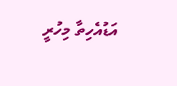އަޑުއެހިތާ މިހުރީ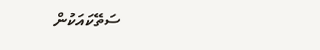ސަތޭކައަކުން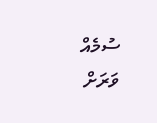ސުމެއް
ވަރަށް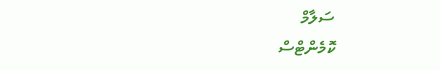ސަލާމް
ކޮމެންޓްސް